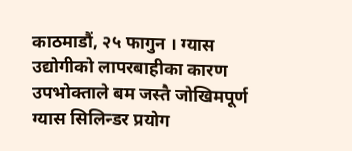काठमाडौं, २५ फागुन । ग्यास उद्योगीको लापरबाहीका कारण उपभोक्ताले बम जस्तै जोखिमपूर्ण ग्यास सिलिन्डर प्रयोग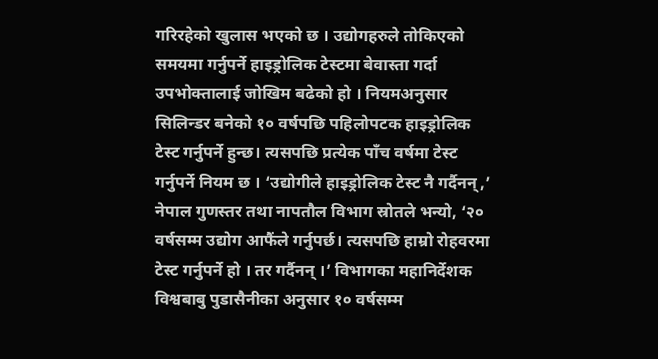गरिरहेको खुलास भएको छ । उद्योगहरुले तोकिएको समयमा गर्नुपर्ने हाइड्रोलिक टेस्टमा बेवास्ता गर्दा उपभोक्तालाई जोखिम बढेको हो । नियमअनुसार सिलिन्डर बनेको १० वर्षपछि पहिलोपटक हाइड्रोलिक टेस्ट गर्नुपर्ने हुन्छ। त्यसपछि प्रत्येक पाँच वर्षमा टेस्ट गर्नुपर्ने नियम छ । ‘उद्योगीले हाइड्रोलिक टेस्ट नै गर्दैनन्,’ नेपाल गुणस्तर तथा नापतौल विभाग स्रोतले भन्यो, ‘२० वर्षसम्म उद्योग आफैंले गर्नुपर्छ। त्यसपछि हाम्रो रोहवरमा टेस्ट गर्नुपर्ने हो । तर गर्दैनन् ।’ विभागका महानिर्देशक विश्वबाबु पुडासैनीका अनुसार १० वर्षसम्म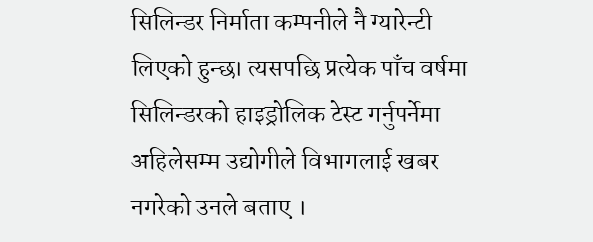सिलिन्डर निर्माता कम्पनीले नै ग्यारेन्टी लिएको हुन्छ। त्यसपछि प्रत्येक पाँच वर्षमा सिलिन्डरको हाइड्रोलिक टेस्ट गर्नुपर्नेमा अहिलेसम्म उद्योगीले विभागलाई खबर नगरेको उनले बताए ।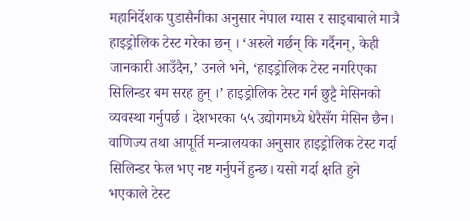महानिर्देशक पुडासैनीका अनुसार नेपाल ग्यास र साइबाबाले मात्रै हाइड्रोलिक टेस्ट गरेका छन् । ‘अरुले गर्छन् कि गर्दैनन्, केही जानकारी आउँदैन,’ उनले भने, ‘हाइड्रोलिक टेस्ट नगरिएका सिलिन्डर बम सरह हुन् ।’ हाइड्रोलिक टेस्ट गर्न छुट्टै मेसिनको व्यवस्था गर्नुपर्छ । देशभरका ५५ उद्योगमध्ये धेरैसँग मेसिन छैन। वाणिज्य तथा आपूर्ति मन्त्रालयका अनुसार हाइड्रोलिक टेस्ट गर्दा सिलिन्डर फेल भए नष्ट गर्नुपर्ने हुन्छ। यसो गर्दा क्षति हुने भएकाले टेस्ट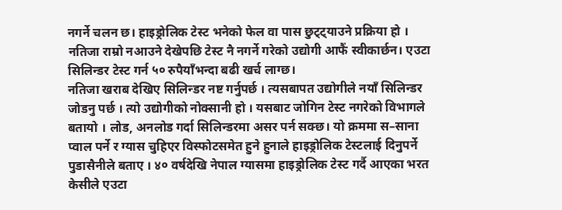नगर्ने चलन छ। हाइड्रोलिक टेस्ट भनेको फेल वा पास छुट्ट्याउने प्रक्रिया हो । नतिजा राम्रो नआउने देखेपछि टेस्ट नै नगर्ने गरेको उद्योगी आफैं स्वीकार्छन। एउटा सिलिन्डर टेस्ट गर्न ५० रुपैयाँभन्दा बढी खर्च लाग्छ।
नतिजा खराब देखिए सिलिन्डर नष्ट गर्नुपर्छ । त्यसबापत उद्योगीले नयाँ सिलिन्डर जोडनु पर्छ । त्यो उद्योगीको नोक्सानी हो । यसबाट जोगिन टेस्ट नगरेको विभागले बतायो । लोड, अनलोड गर्दा सिलिन्डरमा असर पर्न सक्छ। यो क्रममा स–साना प्वाल पर्ने र ग्यास चुहिएर विस्फोटसमेत हुने हुनाले हाइड्रोलिक टेस्टलाई दिनुपर्ने पुडासैनीले बताए । ४० वर्षदेखि नेपाल ग्यासमा हाइड्रोलिक टेस्ट गर्दै आएका भरत केसीले एउटा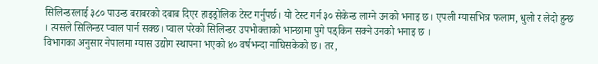सिलिन्डरलाई ३८० पाउन्ड बराबरको दबाब दिएर हाइड्रोलिक टेस्ट गर्नुपर्छ। यो टेस्ट गर्न ३० सेकेन्ड लाग्ने उनको भनाइ छ। एपली ग्यासभित्र फलाम, धुलो र लेदो हुन्छ । त्यसले सिलिन्डर प्वाल पार्न सक्छ। प्वाल परेको सिलिन्डर उपभोक्ताको भान्छामा पुगे पड्किन सक्ने उनको भनाइ छ ।
विभागका अनुसार नेपालमा ग्यास उद्योग स्थापना भएको ४० वर्षभन्दा नाघिसकेको छ। तर,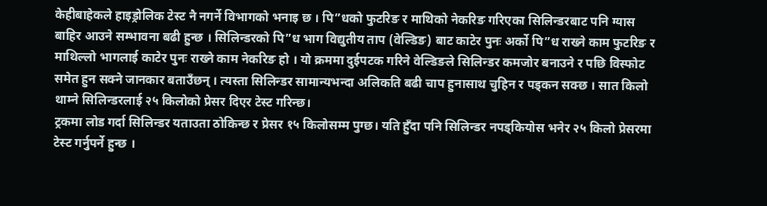केहीबाहेकले हाइड्रोलिक टेस्ट नै नगर्ने विभागको भनाइ छ । पि”धको फुटरिङ र माथिको नेकरिङ गरिएका सिलिन्डरबाट पनि ग्यास बाहिर आउने सम्भावना बढी हुन्छ । सिलिन्डरको पि”ध भाग विद्युतीय ताप (वेल्डिङ) बाट काटेर पुनः अर्को पि”ध राख्ने काम फुटरिङ र माथिल्लो भागलाई काटेर पुनः राख्ने काम नेकरिङ हो । यो क्रममा दुईपटक गरिने वेल्डिङले सिलिन्डर कमजोर बनाउने र पछि विस्फोट समेत हुन सक्ने जानकार बताउँछन् । त्यस्ता सिलिन्डर सामान्यभन्दा अलिकति बढी चाप हुनासाथ चुहिन र पड्कन सक्छ । सात किलो थाम्ने सिलिन्डरलाई २५ किलोको प्रेसर दिएर टेस्ट गरिन्छ।
ट्रकमा लोड गर्दा सिलिन्डर यताउता ठोकिन्छ र प्रेसर १५ किलोसम्म पुग्छ। यति हुँदा पनि सिलिन्डर नपड्कियोस भनेर २५ किलो प्रेसरमा टेस्ट गर्नुपर्ने हुन्छ ।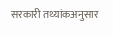सरकारी तथ्यांकअनुसार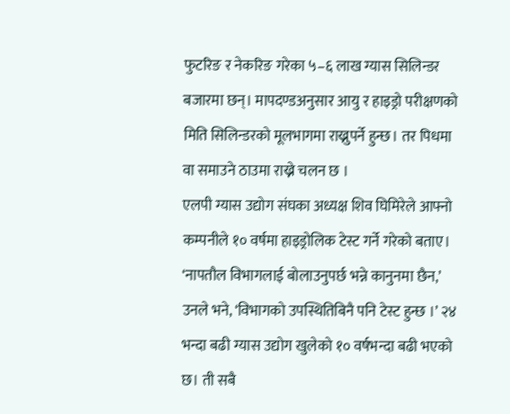फुटरिङ र नेकरिङ गरेका ५–६ लाख ग्यास सिलिन्डर बजारमा छन्। मापदण्डअनुसार आयु र हाइड्रो परीक्षणको मिति सिलिन्डरको मूलभागमा राख्नुपर्ने हुन्छ। तर पिधमा वा समाउने ठाउमा राख्ने चलन छ ।
एलपी ग्यास उद्योग संघका अध्यक्ष शिव घिमिरेले आफ्नो कम्पनीले १० वर्षमा हाइड्रोलिक टेस्ट गर्ने गरेको बताए। ‘नापतौल विभागलाई बोलाउनुपर्छ भन्ने कानुनमा छैन,’ उनले भने, ‘विभागको उपस्थितिबिनै पनि टेस्ट हुन्छ ।’ २४ भन्दा बढी ग्यास उद्योग खुलेको १० वर्षभन्दा बढी भएको छ। ती सबै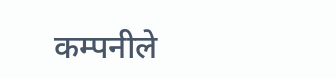कम्पनीले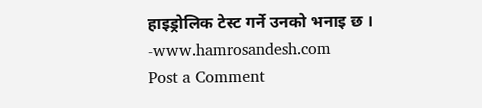हाइड्रोलिक टेस्ट गर्ने उनको भनाइ छ ।
-www.hamrosandesh.com
Post a Comment